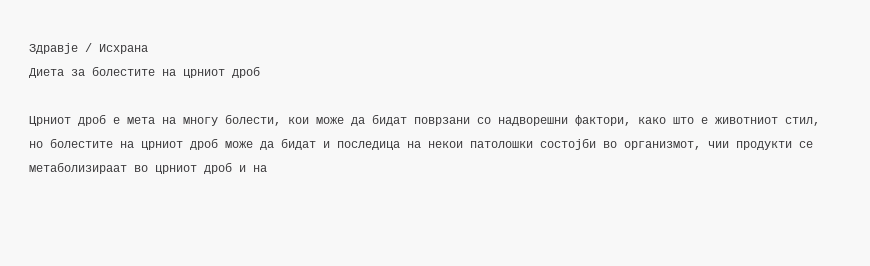Здравје / Исхрана
Диета за болестите на црниот дроб

Црниот дроб е мета на многу болести, кои може да бидат поврзани со надворешни фактори, како што е животниот стил, но болестите на црниот дроб може да бидат и последица на некои патолошки состојби во организмот, чии продукти се метаболизираат во црниот дроб и на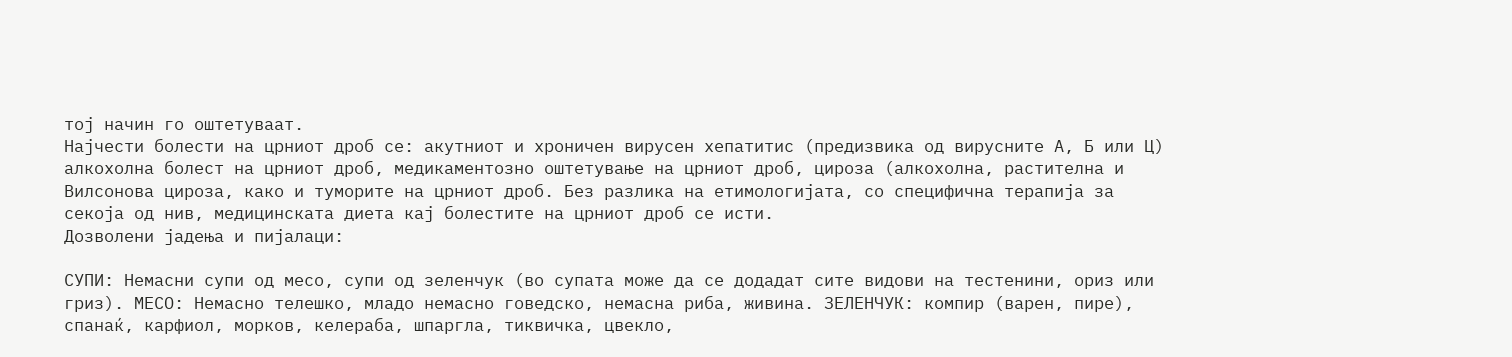тој начин го оштетуваат.
Најчести болести на црниот дроб се: акутниот и хроничен вирусен хепатитис (предизвика од вирусните А, Б или Ц) алкохолна болест на црниот дроб, медикаментозно оштетување на црниот дроб, цироза (алкохолна, растителна и Вилсонова цироза, како и туморите на црниот дроб. Без разлика на етимологијата, со специфична терапија за секоја од нив, медицинската диета кај болестите на црниот дроб се исти.
Дозволени јадења и пијалаци:

СУПИ: Немасни супи од месо, супи од зеленчук (во супата може да се додадат сите видови на тестенини, ориз или гриз). МЕСО: Немасно телешко, младо немасно говедско, немасна риба, живина. ЗЕЛЕНЧУК: компир (варен, пире), спанаќ, карфиол, морков, келераба, шпаргла, тиквичка, цвекло,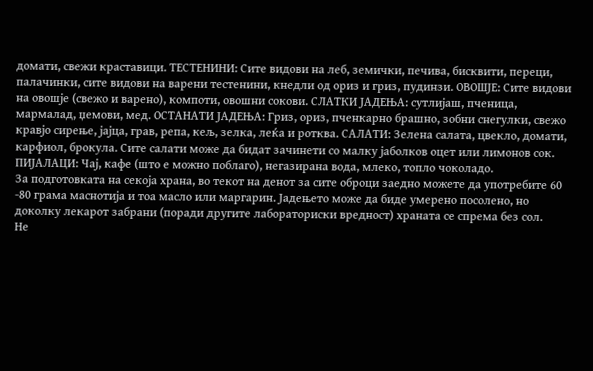домати, свежи краставици. ТЕСТЕНИНИ: Сите видови на леб, земички, печива, бисквити, переци, палачинки, сите видови на варени тестенини, кнедли од ориз и гриз, пудинзи. ОВОШЈЕ: Сите видови на овошје (свежо и варено), компоти, овошни сокови. СЛАТКИ ЈАДЕЊА: сутлијаш, пченица, мармалад, џемови, мед. ОСТАНАТИ ЈАДЕЊА: Гриз, ориз, пченкарно брашно, зобни снегулки, свежо кравјо сирење, јајца, грав, репа, кељ, зелка, леќа и ротква. САЛАТИ: Зелена салата, цвекло, домати, карфиол, брокула. Сите салати може да бидат зачинети со малку јаболков оцет или лимонов сок. ПИЈАЛАЦИ: Чај, кафе (што е можно поблаго), негазирана вода, млеко, топло чоколадо.
За подготовката на секоја храна, во текот на денот за сите оброци заедно можете да употребите 60 -80 грама маснотија и тоа масло или маргарин. Јадењето може да биде умерено посолено, но доколку лекарот забрани (поради другите лабораториски вредност) храната се спрема без сол.
Не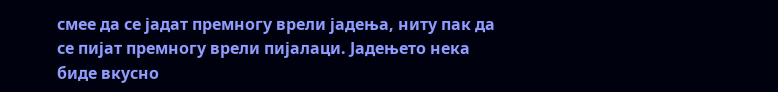смее да се јадат премногу врели јадења, ниту пак да се пијат премногу врели пијалаци. Јадењето нека биде вкусно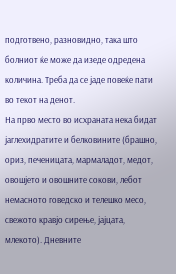подготвено, разновидно, така што болниот ќе може да изеде одредена количина. Треба да се јаде повеќе пати во текот на денот.
На прво место во исхраната нека бидат јаглехидратите и белковините (брашно, ориз, печеницата, мармаладот, медот, овошјето и овошните сокови, лебот немасното говедско и телешко месо, свежото кравјо сирење, јајцата, млекото). Дневните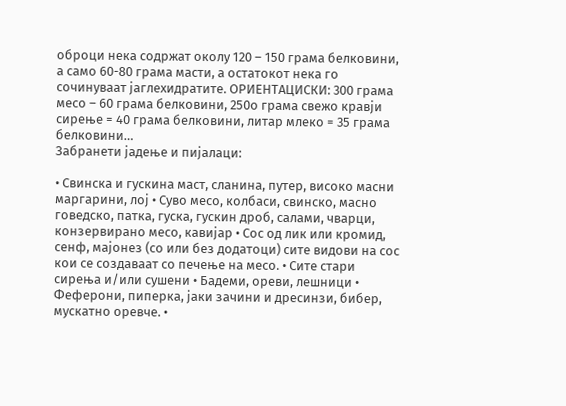оброци нека содржат околу 120 – 150 грама белковини, а само 60-80 грама масти, а остатокот нека го сочинуваат јаглехидратите. ОРИЕНТАЦИСКИ: 300 грама месо – 60 грама белковини, 250о грама свежо кравји сирење = 40 грама белковини, литар млеко = 35 грама белковини…
Забранети јадење и пијалаци:

• Свинска и гускина маст, сланина, путер, високо масни маргарини, лој • Суво месо, колбаси, свинско, масно говедско, патка, гуска, гускин дроб, салами, чварци, конзервирано месо, кавијар • Сос од лик или кромид, сенф, мајонез (со или без додатоци) сите видови на сос кои се создаваат со печење на месо. • Сите стари сирења и/или сушени • Бадеми, ореви, лешници • Феферони, пиперка, јаки зачини и дресинзи, бибер, мускатно оревче. •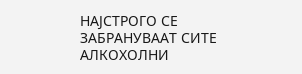НАЈСТРОГО СЕ ЗАБРАНУВААТ СИТЕ АЛКОХОЛНИ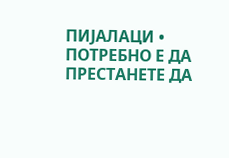ПИЈАЛАЦИ • ПОТРЕБНО Е ДА ПРЕСТАНЕТЕ ДА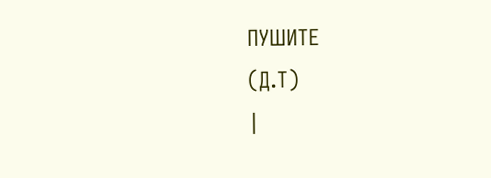ПУШИТЕ
(Д.Т)
|